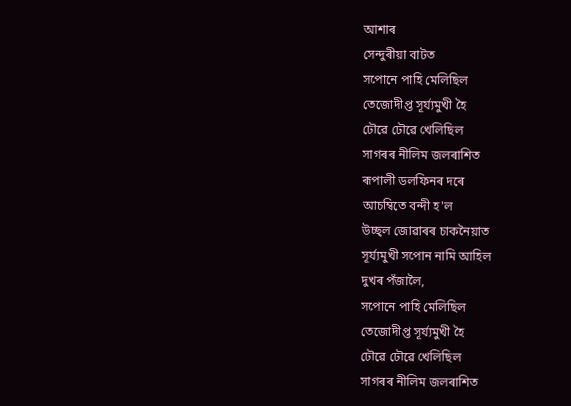আশাৰ
সেন্দুৰীয়া বাটত
সপোনে পাহি মেলিছিল
তেজোদীপ্ত সূৰ্য্যমুখী হৈ
ঢৌৱে ঢৌৱে খেলিছিল
সাগৰৰ নীলিম জলৰাশিত
ৰূপালী ডলফিনৰ দৰে
আচম্বিতে বন্দী হ'ল
উচ্ছ্ল জোৱাৰৰ চাকনৈয়াত
সূৰ্য্যমুখী সপোন নামি আহিল
দুখৰ পঁজালৈ,
সপোনে পাহি মেলিছিল
তেজোদীপ্ত সূৰ্য্যমুখী হৈ
ঢৌৱে ঢৌৱে খেলিছিল
সাগৰৰ নীলিম জলৰাশিত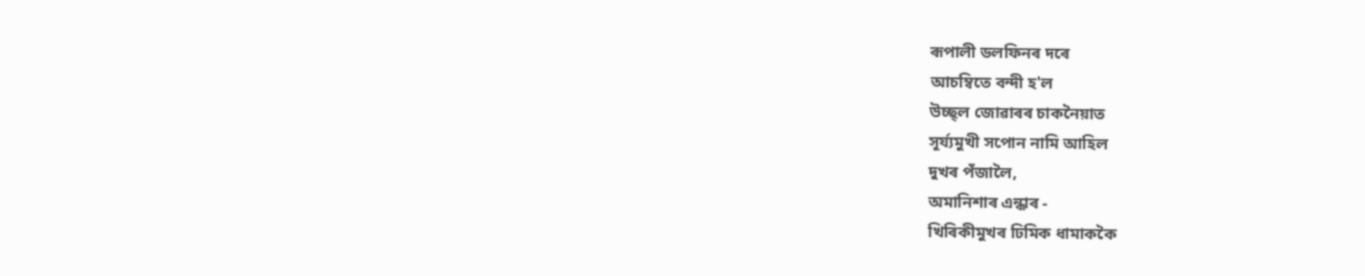ৰূপালী ডলফিনৰ দৰে
আচম্বিতে বন্দী হ'ল
উচ্ছ্ল জোৱাৰৰ চাকনৈয়াত
সূৰ্য্যমুখী সপোন নামি আহিল
দুখৰ পঁজালৈ,
অমানিশাৰ এন্ধাৰ -
খিৰিকীমুখৰ ঢিমিক ধামাককৈ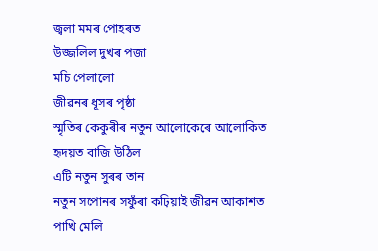জ্বলা মমৰ পোহৰত
উজ্জলিল দুখৰ পজা
মচি পেলালো
জীৱনৰ ধূসৰ পৃষ্ঠা
স্মৃতিৰ কেকুৰীৰ নতুন আলোকেৰে আলোকিত
হৃদয়ত বাজি উঠিল
এটি নতুন সুৰৰ তান
নতুন সপোনৰ সফুঁৰা কঢ়িয়াই জীৱন আকাশত
পাখি মেলি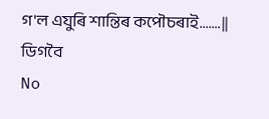গ'ল এযুৰি শান্তিৰ কপৌচৰাই.......||
ডিগবৈ
No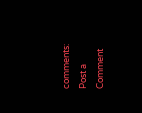comments:
Post a Comment